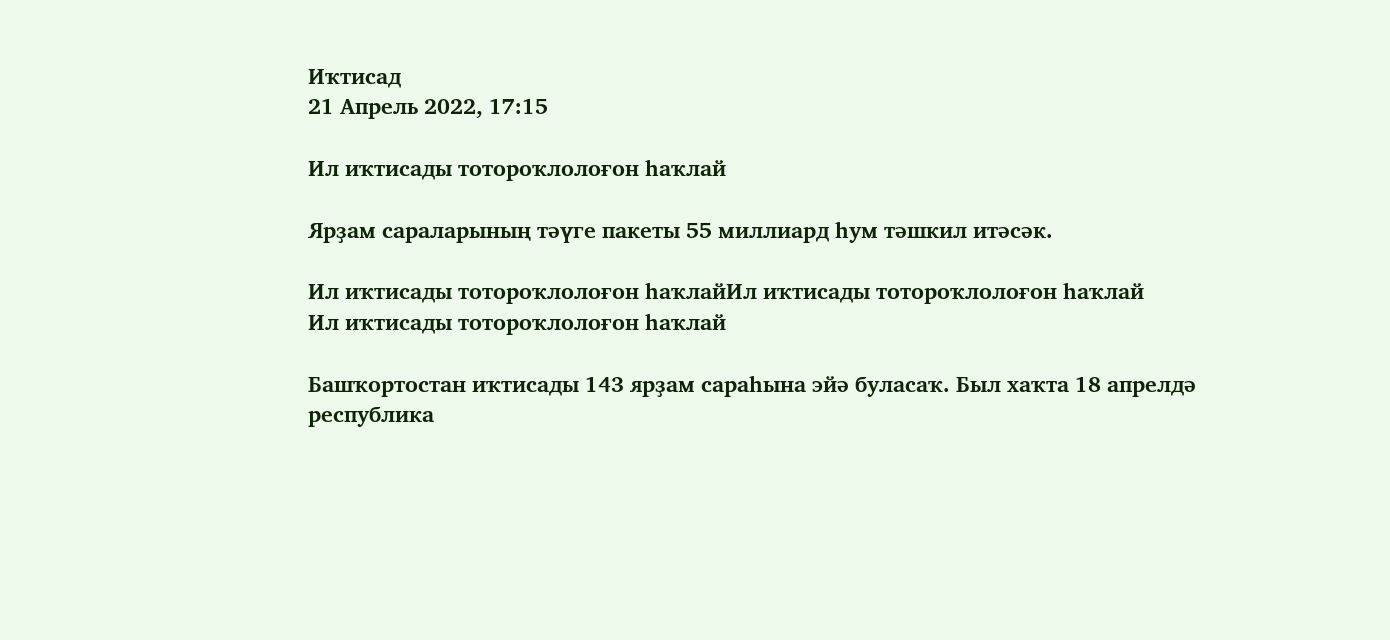Иҡтисад
21 Апрель 2022, 17:15

Ил иҡтисады тотороҡлолоғон һаҡлай

Ярҙам сараларының тәүге пакеты 55 миллиард һум тәшкил итәсәк.

Ил иҡтисады тотороҡлолоғон һаҡлайИл иҡтисады тотороҡлолоғон һаҡлай
Ил иҡтисады тотороҡлолоғон һаҡлай

Башҡортостан иҡтисады 143 ярҙам сараһына эйә буласаҡ. Был хаҡта 18 апрелдә республика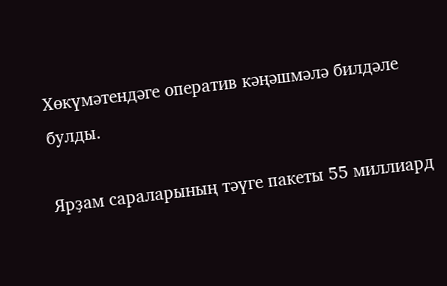Хөкүмәтендәге оператив кәңәшмәлә билдәле булды.

Ярҙам сараларының тәүге пакеты 55 миллиард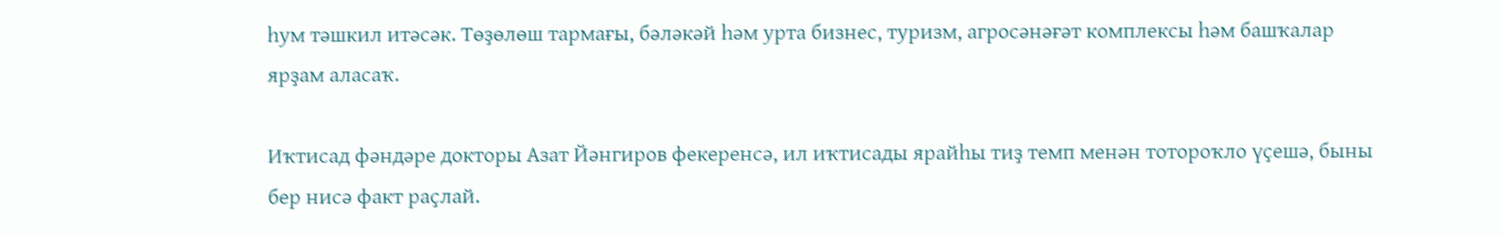һум тәшкил итәсәк. Төҙөлөш тармағы, бәләкәй һәм урта бизнес, туризм, агросәнәғәт комплексы һәм башҡалар ярҙам аласаҡ.

Иҡтисад фәндәре докторы Азат Йәнгиров фекеренсә, ил иҡтисады ярайһы тиҙ темп менән тотороҡло үҫешә, быны бер нисә факт раҫлай.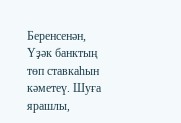Беренсенән, Үҙәк банктың төп ставкаһын кәметеү. Шуға ярашлы,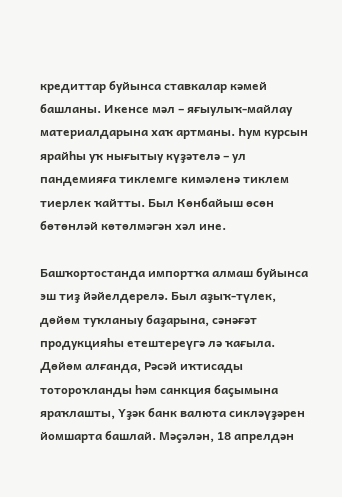кредиттар буйынса ставкалар кәмей башланы. Икенсе мәл – яғыулыҡ-майлау материалдарына хаҡ артманы. Һум курсын ярайһы уҡ нығытыу күҙәтелә – ул пандемияға тиклемге кимәленә тиклем тиерлек ҡайтты. Был Көнбайыш өсөн бөтөнләй көтөлмәгән хәл ине.

Башҡортостанда импортҡа алмаш буйынса эш тиҙ йәйелдерелә. Был аҙыҡ-түлек, дөйөм туҡланыу баҙарына, сәнәғәт продукцияһы етештереүгә лә ҡағыла. Дөйөм алғанда, Рәсәй иҡтисады тотороҡланды һәм санкция баҫымына яраҡлашты, Үҙәк банк валюта сикләүҙәрен йомшарта башлай. Мәҫәлән, 18 апрелдән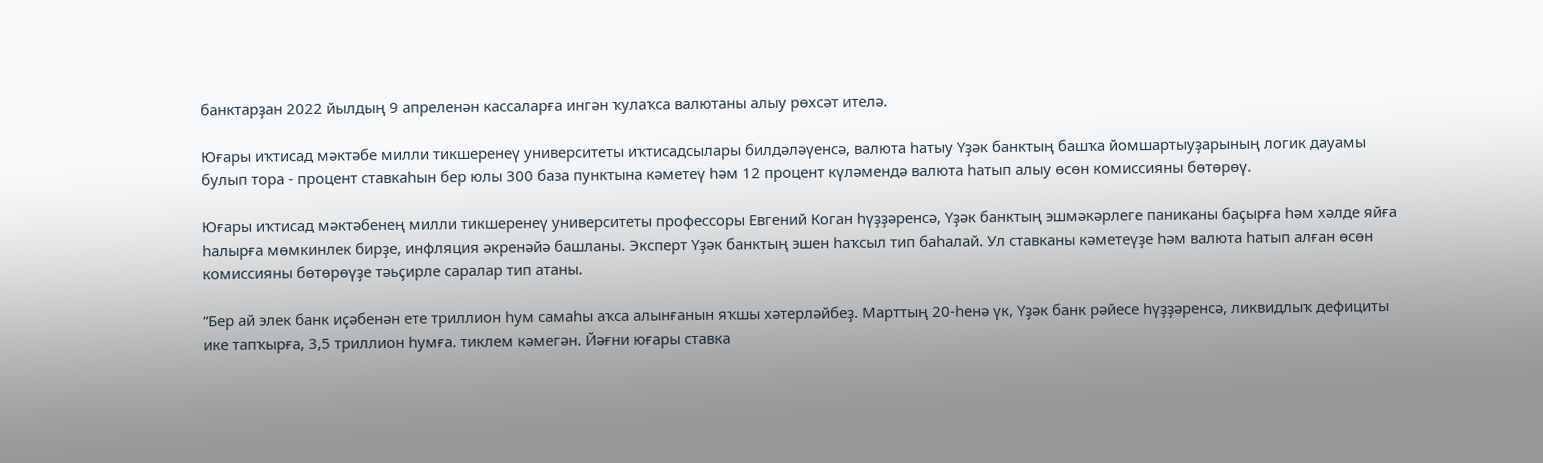банктарҙан 2022 йылдың 9 апреленән кассаларға ингән ҡулаҡса валютаны алыу рөхсәт ителә.

Юғары иҡтисад мәктәбе милли тикшеренеү университеты иҡтисадсылары билдәләүенсә, валюта һатыу Үҙәк банктың башҡа йомшартыуҙарының логик дауамы булып тора - процент ставкаһын бер юлы 300 база пунктына кәметеү һәм 12 процент күләмендә валюта һатып алыу өсөн комиссияны бөтөрөү.

Юғары иҡтисад мәктәбенең милли тикшеренеү университеты профессоры Евгений Коган һүҙҙәренсә, Үҙәк банктың эшмәкәрлеге паниканы баҫырға һәм хәлде яйға һалырға мөмкинлек бирҙе, инфляция әкренәйә башланы. Эксперт Үҙәк банктың эшен һаҡсыл тип баһалай. Ул ставканы кәметеүҙе һәм валюта һатып алған өсөн комиссияны бөтөрөүҙе тәьҫирле саралар тип атаны.

“Бер ай элек банк иҫәбенән ете триллион һум самаһы аҡса алынғанын яҡшы хәтерләйбеҙ. Марттың 20-һенә үк, Үҙәк банк рәйесе һүҙҙәренсә, ликвидлыҡ дефициты ике тапҡырға, 3,5 триллион һумға. тиклем кәмегән. Йәғни юғары ставка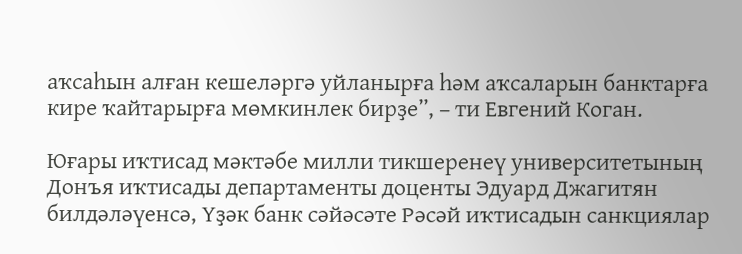аҡсаһын алған кешеләргә уйланырға һәм аҡсаларын банктарға кире ҡайтарырға мөмкинлек бирҙе”, – ти Евгений Коган.

Юғары иҡтисад мәктәбе милли тикшеренеү университетының Донъя иҡтисады департаменты доценты Эдуард Джагитян билдәләүенсә, Үҙәк банк сәйәсәте Рәсәй иҡтисадын санкциялар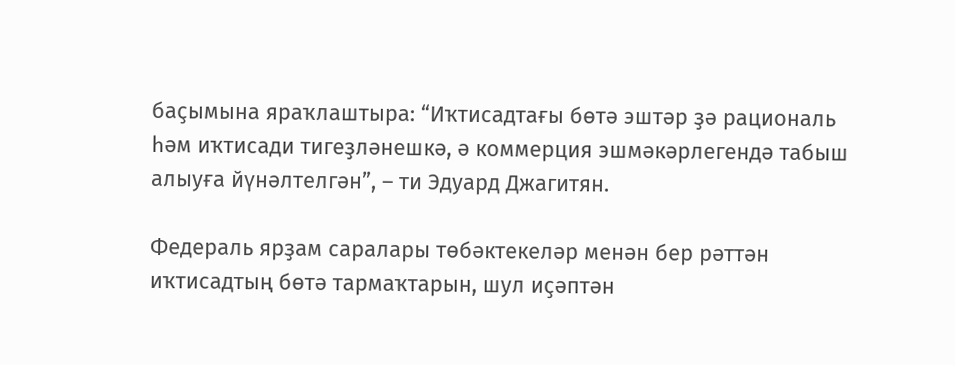баҫымына яраҡлаштыра: “Иҡтисадтағы бөтә эштәр ҙә рациональ һәм иҡтисади тигеҙләнешкә, ә коммерция эшмәкәрлегендә табыш алыуға йүнәлтелгән”, – ти Эдуард Джагитян.

Федераль ярҙам саралары төбәктекеләр менән бер рәттән иҡтисадтың бөтә тармаҡтарын, шул иҫәптән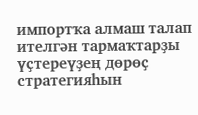импортҡа алмаш талап ителгән тармаҡтарҙы үҫтереүҙең дөрөҫ стратегияһын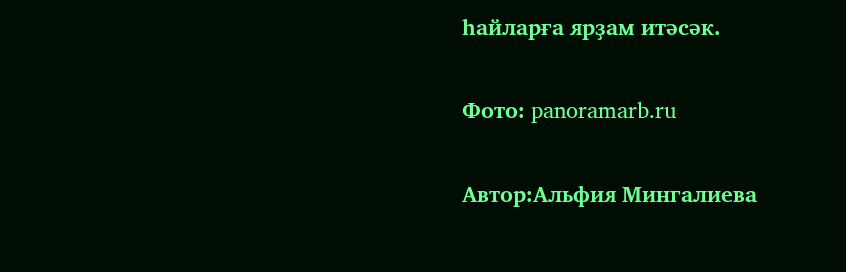һайларға ярҙам итәсәк.

Фото: panoramarb.ru

Автор:Альфия Мингалиева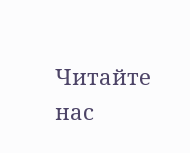Читайте нас